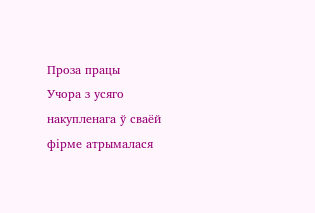Проза працы
Учора з усяго накупленага ў сваёй фірме атрымалася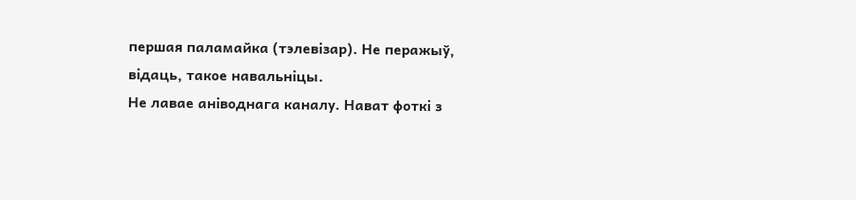першая паламайка (тэлевізар). Не перажыў, відаць, такое навальніцы.
Не лавае аніводнага каналу. Нават фоткі з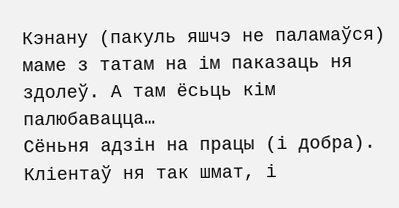Кэнану (пакуль яшчэ не паламаўся) маме з татам на ім паказаць ня здолеў. А там ёсьць кім палюбавацца…
Сёньня адзін на працы (і добра). Кліентаў ня так шмат, і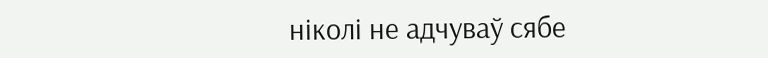ніколі не адчуваў сябе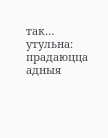так… утульна: прадаюцца адныя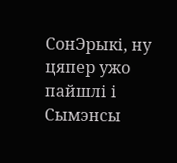СонЭрыкі, ну цяпер ужо пайшлі і Сымэнсы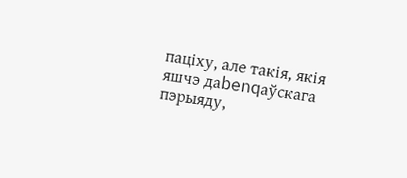паціху, але такія, якія яшчэ даbenqаўскага пэрыяду,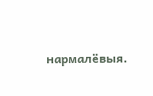нармалёвыя.